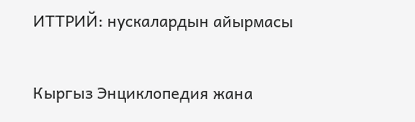ИТТРИЙ: нускалардын айырмасы

Кыргыз Энциклопедия жана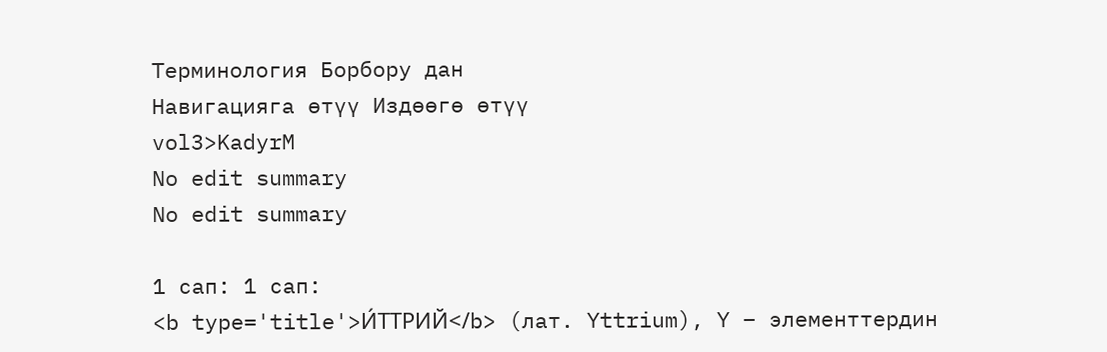Терминология Борбору дан
Навигацияга өтүү Издөөгө өтүү
vol3>KadyrM
No edit summary
No edit summary

1 сап: 1 сап:
<b type='title'>И́ТТРИЙ</b> (лат. Yttrium), Y – элементтердин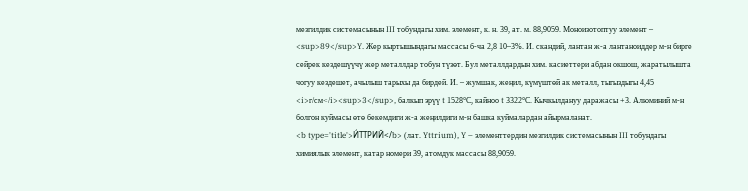мезгилдик системасынын III тобундагы хим. элемент, к. н. 39, ат. м. 88,9059. Моноизотоптуу элемент – <sup>89</sup>Y. Жер кыртышындагы массасы б-ча 2,8 10–3%. И. скандий, лантан ж-а лантаноиддер м-н бирге сейрек кездешүүчү жер металлдар тобун түзөт. Бул металлдардын хим. касиеттери абдан окшош, жаратылышта чогуу кездешет, ачылыш тарыхы да бирдей. И. – жумшак, жеңил, күмүштөй ак металл, тыгыздыгы 4,45 <i>г/см</i><sup>3</sup>, балкып эрүү t 1528°С, кайноо t 3322°С. Кычкылдануу даражасы +3. Алюминий м-н болгон куймасы өтө бекемдиги ж-а жеңилдиги м-н башка куймалардан айырмаланат.
<b type='title'>И́ТТРИЙ</b> (лат. Yttrium), Y – элементтердин мезгилдик системасынын III тобундагы химиялык элемент, катар номери 39, атомдук массасы 88,9059.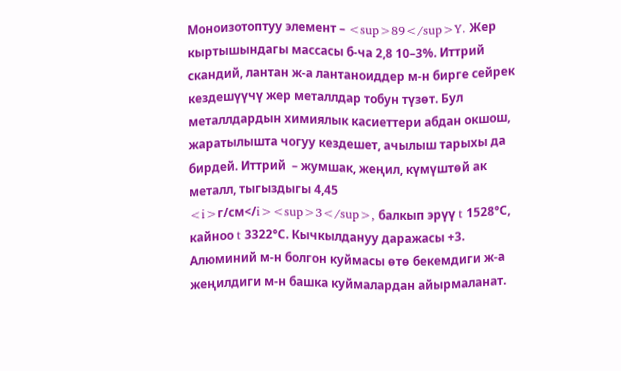Моноизотоптуу элемент – <sup>89</sup>Y. Жер кыртышындагы массасы б-ча 2,8 10–3%. Иттрий скандий, лантан ж-а лантаноиддер м-н бирге сейрек кездешүүчү жер металлдар тобун түзөт. Бул металлдардын химиялык касиеттери абдан окшош, жаратылышта чогуу кездешет, ачылыш тарыхы да бирдей. Иттрий  – жумшак, жеңил, күмүштөй ак металл, тыгыздыгы 4,45 <i>г/см</i><sup>3</sup>, балкып эрүү t 1528°С, кайноо t 3322°С. Кычкылдануу даражасы +3. Алюминий м-н болгон куймасы өтө бекемдиги ж-а жеңилдиги м-н башка куймалардан айырмаланат.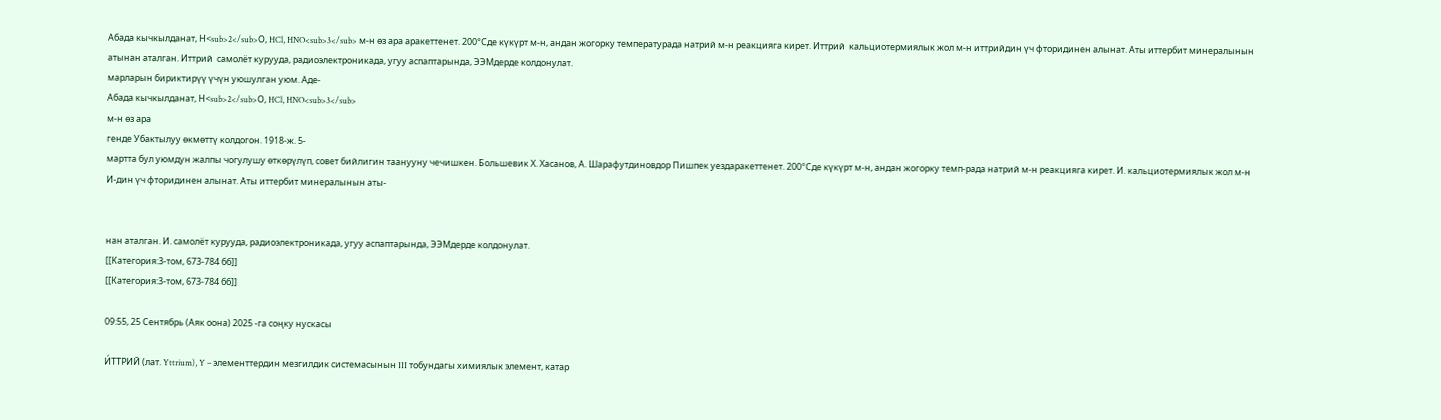Абада кычкылданат, Н<sub>2</sub>О, HCl, HNO<sub>3</sub> м-н өз ара аракеттенет. 200°Сде күкүрт м-н, андан жогорку температурада натрий м-н реакцияга кирет. Иттрий  кальциотермиялык жол м-н иттрийдин үч фторидинен алынат. Аты иттербит минералынын атынан аталган. Иттрий  самолёт курууда, радиоэлектроникада, угуу аспаптарында, ЭЭМдерде колдонулат.
марларын бириктирүү үчүн уюшулган уюм. Аде-
Абада кычкылданат, Н<sub>2</sub>О, HCl, HNO<sub>3</sub>
м-н өз ара
генде Убактылуу өкмөттү колдогон. 1918-ж. 5-
мартта бул уюмдун жалпы чогулушу өткөрүлүп, совет бийлигин таанууну чечишкен. Большевик Х. Хасанов, А. Шарафутдиновдор Пишпек уездаракеттенет. 200°Сде күкүрт м-н, андан жогорку темп-рада натрий м-н реакцияга кирет. И. кальциотермиялык жол м-н И-дин үч фторидинен алынат. Аты иттербит минералынын аты-


нан аталган. И. самолёт курууда, радиоэлектроникада, угуу аспаптарында, ЭЭМдерде колдонулат.
[[Категория:3-том, 673-784 бб]]
[[Категория:3-том, 673-784 бб]]

09:55, 25 Сентябрь (Аяк оона) 2025 -га соңку нускасы

И́ТТРИЙ (лат. Yttrium), Y – элементтердин мезгилдик системасынын III тобундагы химиялык элемент, катар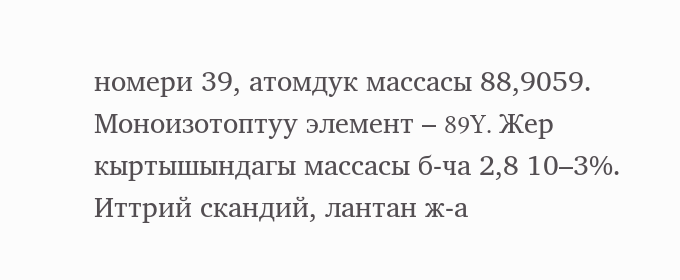номери 39, атомдук массасы 88,9059. Моноизотоптуу элемент – 89Y. Жер кыртышындагы массасы б-ча 2,8 10–3%. Иттрий скандий, лантан ж-а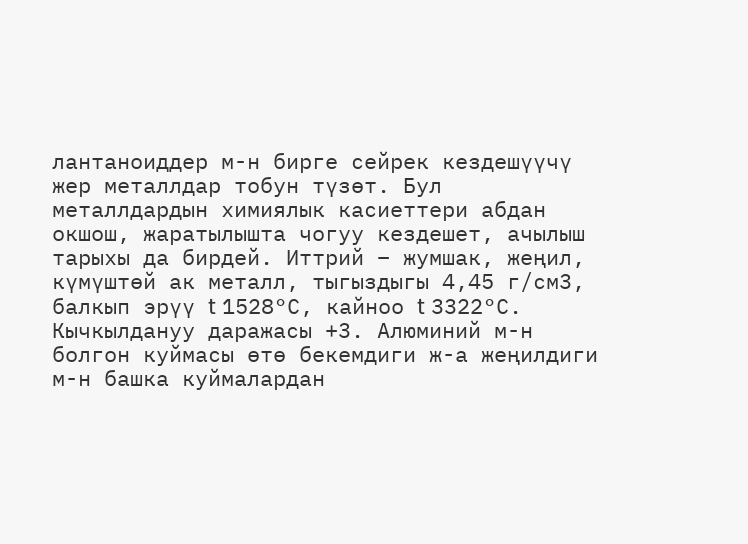лантаноиддер м-н бирге сейрек кездешүүчү жер металлдар тобун түзөт. Бул металлдардын химиялык касиеттери абдан окшош, жаратылышта чогуу кездешет, ачылыш тарыхы да бирдей. Иттрий – жумшак, жеңил, күмүштөй ак металл, тыгыздыгы 4,45 г/см3, балкып эрүү t 1528°С, кайноо t 3322°С. Кычкылдануу даражасы +3. Алюминий м-н болгон куймасы өтө бекемдиги ж-а жеңилдиги м-н башка куймалардан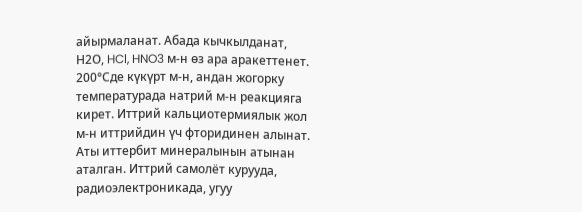айырмаланат. Абада кычкылданат, Н2О, HCl, HNO3 м-н өз ара аракеттенет. 200°Сде күкүрт м-н, андан жогорку температурада натрий м-н реакцияга кирет. Иттрий кальциотермиялык жол м-н иттрийдин үч фторидинен алынат. Аты иттербит минералынын атынан аталган. Иттрий самолёт курууда, радиоэлектроникада, угуу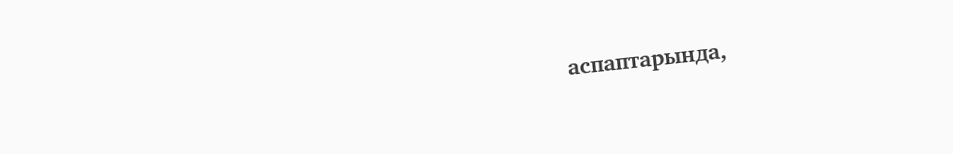аспаптарында,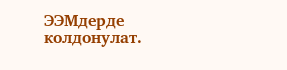ЭЭМдерде колдонулат.